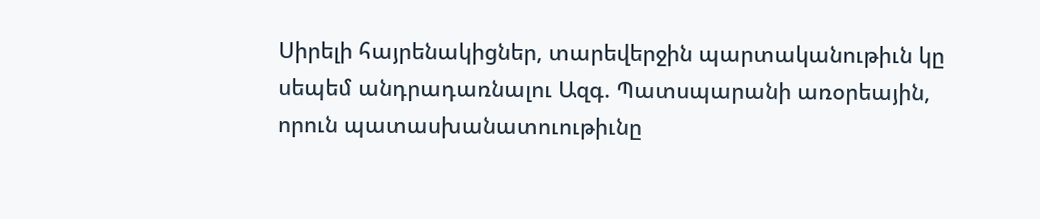Սիրելի հայրենակիցներ, տարեվերջին պարտականութիւն կը սեպեմ անդրադառնալու Ազգ. Պատսպարանի առօրեային, որուն պատասխանատուութիւնը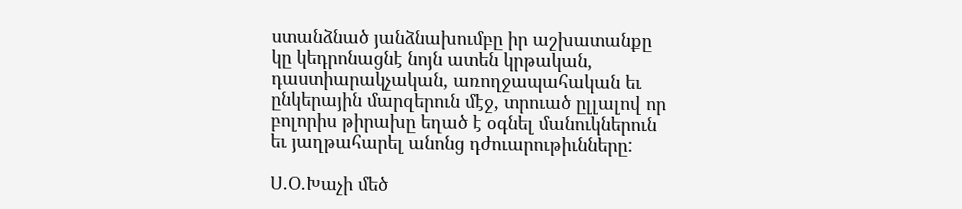ստանձնած յանձնախումբը իր աշխատանքը կը կեդրոնացնէ նոյն ատեն կրթական, դաստիարակչական, առողջապահական եւ ընկերային մարզերուն մէջ, տրուած ըլլալով որ բոլորիս թիրախը եղած է օգնել մանուկներուն եւ յաղթահարել անոնց դժուարութիւնները:

Ս.Օ.Խաչի մեծ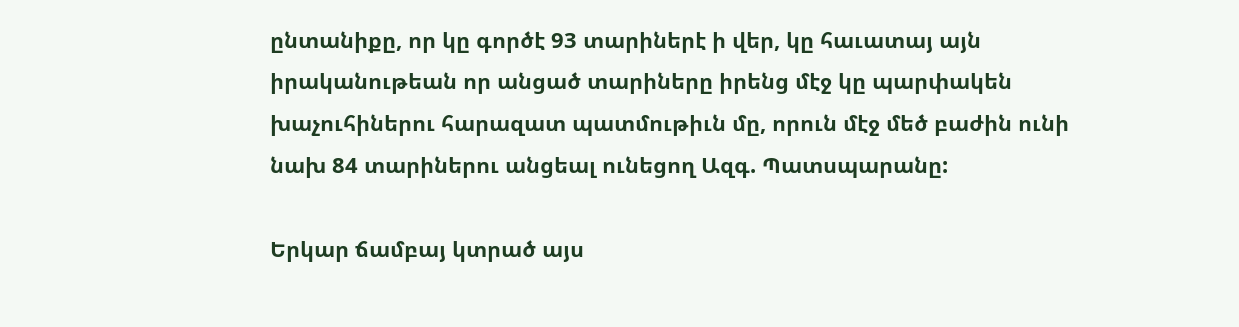ընտանիքը, որ կը գործէ 93 տարիներէ ի վեր, կը հաւատայ այն իրականութեան որ անցած տարիները իրենց մէջ կը պարփակեն խաչուհիներու հարազատ պատմութիւն մը, որուն մէջ մեծ բաժին ունի նախ 84 տարիներու անցեալ ունեցող Ազգ. Պատսպարանը:

Երկար ճամբայ կտրած այս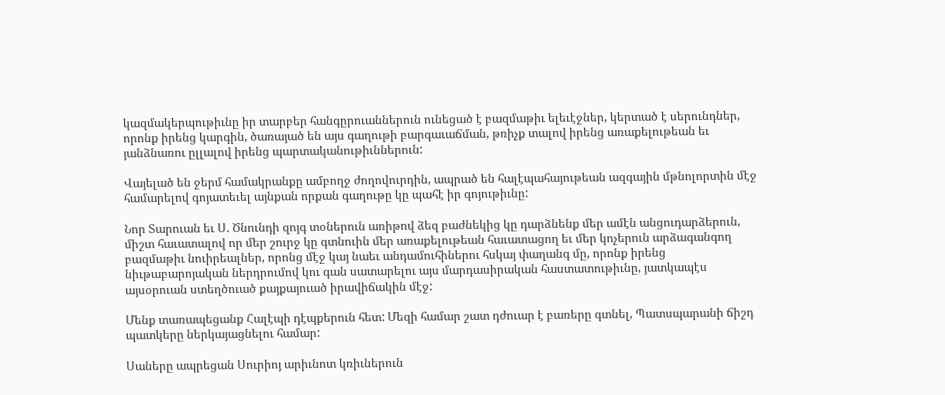կազմակերպութիւնը իր տարբեր հանգըրուաններուն ունեցած է բազմաթիւ ելեւէջներ, կերտած է սերունդներ, որոնք իրենց կարգին, ծառայած են այս գաղութի բարգաւաճման, թռիչք տալով իրենց առաքելութեան եւ յանձնառու ըլլալով իրենց պարտականութիւններուն:

Վայելած են ջերմ համակրանքը ամբողջ ժողովուրդին, ապրած են հալէպահայութեան ազգային մթնոլորտին մէջ համարելով գոյատեւել այնքան որքան գաղութը կը պահէ իր գոյութիւնը:

Նոր Տարուան եւ Ս. Ծնունդի զոյգ տօներուն առիթով ձեզ բաժնեկից կը դարձնենք մեր ամէն անցուդարձերուն, միշտ հաւատալով որ մեր շուրջ կը գտնուին մեր առաքելութեան հաւատացող եւ մեր կոչերուն արձագանգող բազմաթիւ նուիրեալներ, որոնց մէջ կայ նաեւ անդամուհիներու հսկայ փաղանգ մը, որոնք իրենց նիւթաբարոյական ներդրումով կու գան սատարելու այս մարդասիրական հաստատութիւնը, յատկապէս այսօրուան ստեղծուած քայքայուած իրավիճակին մէջ:

Մենք տառապեցանք Հալէպի դէպքերուն հետ: Մեզի համար շատ դժուար է բառերը գտնել, Պատսպարանի ճիշդ պատկերը ներկայացնելու համար:

Սաները ապրեցան Սուրիոյ արիւնոտ կռիւներուն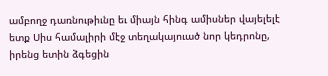ամբողջ դառնութիւնը եւ միայն հինգ ամիսներ վայելելէ ետք Սիս համալիրի մէջ տեղակայուած նոր կեդրոնը, իրենց ետին ձգեցին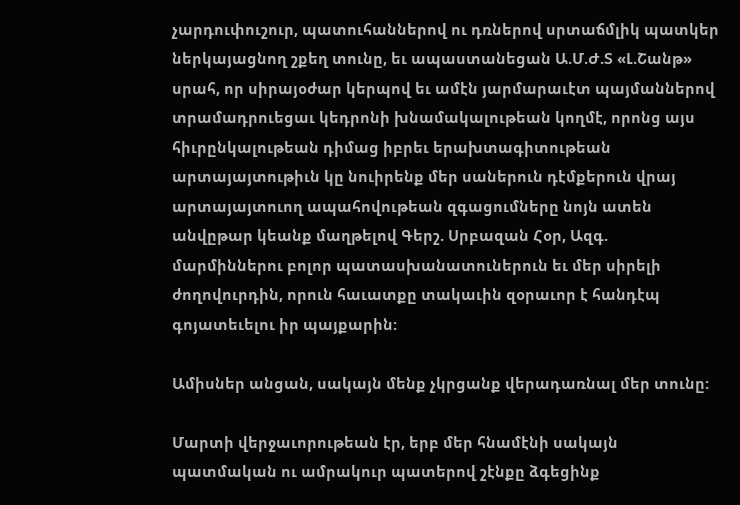չարդուփուշուր, պատուհաններով ու դռներով սրտաճմլիկ պատկեր ներկայացնող շքեղ տունը, եւ ապաստանեցան Ա.Մ.Ժ.Տ «Լ.Շանթ» սրահ, որ սիրայօժար կերպով եւ ամէն յարմարաւէտ պայմաններով տրամադրուեցաւ կեդրոնի խնամակալութեան կողմէ, որոնց այս հիւրընկալութեան դիմաց իբրեւ երախտագիտութեան արտայայտութիւն կը նուիրենք մեր սաներուն դէմքերուն վրայ արտայայտուող ապահովութեան զգացումները նոյն ատեն անվըթար կեանք մաղթելով Գերշ. Սրբազան Հօր, Ազգ. մարմիններու բոլոր պատասխանատուներուն եւ մեր սիրելի ժողովուրդին, որուն հաւատքը տակաւին զօրաւոր է հանդէպ գոյատեւելու իր պայքարին:

Ամիսներ անցան, սակայն մենք չկրցանք վերադառնալ մեր տունը:

Մարտի վերջաւորութեան էր, երբ մեր հնամէնի սակայն պատմական ու ամրակուր պատերով շէնքը ձգեցինք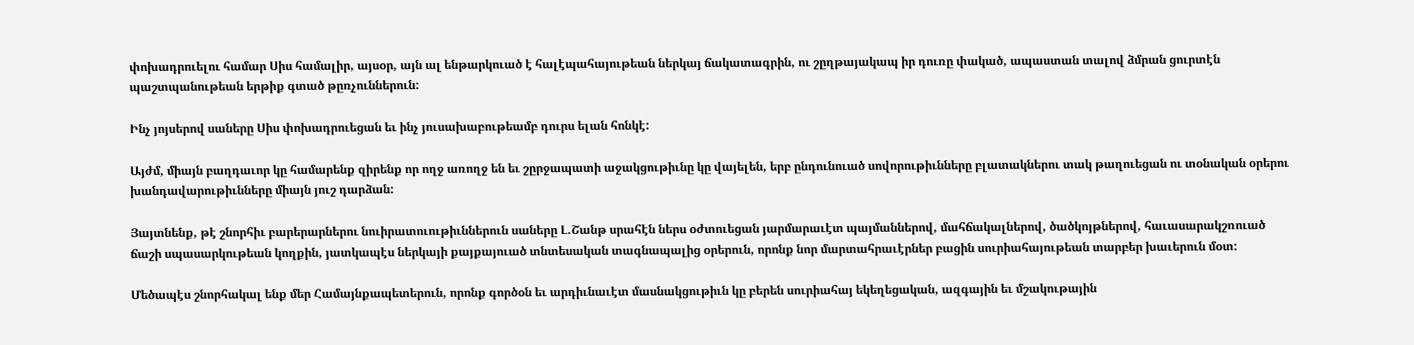փոխադրուելու համար Սիս համալիր, այսօր, այն ալ ենթարկուած է հալէպահայութեան ներկայ ճակատագրին, ու շըղթայակապ իր դուռը փակած, ապաստան տալով ձմրան ցուրտէն պաշտպանութեան երթիք գտած թըռչուններուն:

Ինչ յոյսերով սաները Սիս փոխադրուեցան եւ ինչ յուսախաբութեամբ դուրս ելան հոնկէ:

Այժմ, միայն բաղդաւոր կը համարենք զիրենք որ ողջ առողջ են եւ շըրջապատի աջակցութիւնը կը վայելեն, երբ ընդունուած սովորութիւնները բլատակներու տակ թաղուեցան ու տօնական օրերու խանդավարութիւնները միայն յուշ դարձան:

Յայտնենք, թէ շնորհիւ բարերարներու նուիրատուութիւններուն սաները Լ.Շանթ սրահէն ներս օժտուեցան յարմարաւէտ պայմաններով, մահճակալներով, ծածկոյթներով, հաւասարակշռուած ճաշի սպասարկութեան կողքին, յատկապէս ներկայի քայքայուած տնտեսական տագնապալից օրերուն, որոնք նոր մարտահրաւէրներ բացին սուրիահայութեան տարբեր խաւերուն մօտ:

Մեծապէս շնորհակալ ենք մեր Համայնքապետերուն, որոնք գործօն եւ արդիւնաւէտ մասնակցութիւն կը բերեն սուրիահայ եկեղեցական, ազգային եւ մշակութային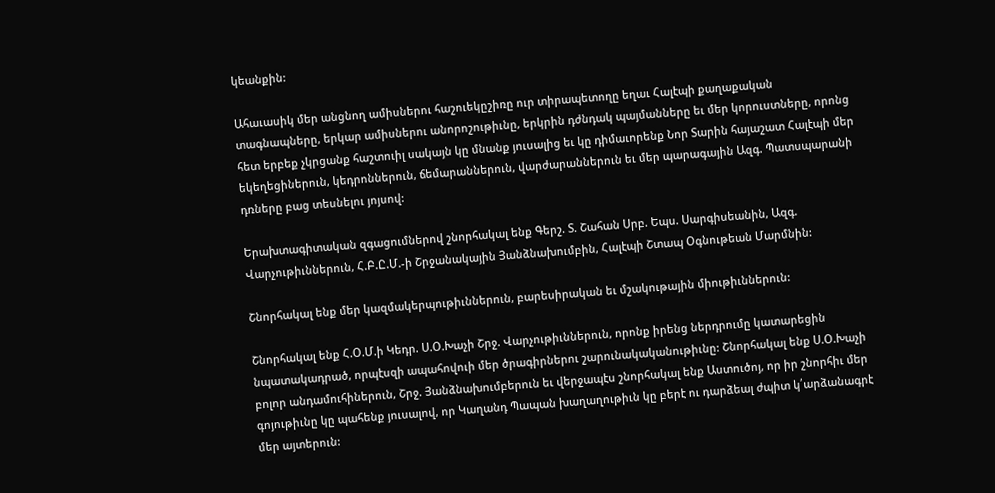կեանքին:

Ահաւասիկ մեր անցնող ամիսներու հաշուեկըշիռը ուր տիրապետողը եղաւ Հալէպի քաղաքական տագնապները, երկար ամիսներու անորոշութիւնը, երկրին դժնդակ պայմանները եւ մեր կորուստները, որոնց հետ երբեք չկրցանք հաշտուիլ սակայն կը մնանք յուսալից եւ կը դիմաւորենք Նոր Տարին հայաշատ Հալէպի մեր եկեղեցիներուն, կեդրոններուն, ճեմարաններուն, վարժարաններուն եւ մեր պարագային Ազգ. Պատսպարանի դռները բաց տեսնելու յոյսով:

Երախտագիտական զգացումներով շնորհակալ ենք Գերշ. Տ. Շահան Սրբ. Եպս. Սարգիսեանին, Ազգ. Վարչութիւններուն, Հ.Բ.Ը.Մ.-ի Շրջանակային Յանձնախումբին, Հալէպի Շտապ Օգնութեան Մարմնին:

Շնորհակալ ենք մեր կազմակերպութիւններուն, բարեսիրական եւ մշակութային միութիւններուն:

Շնորհակալ ենք Հ.Օ.Մ.ի Կեդր. Ս.Օ.Խաչի Շրջ. Վարչութիւններուն, որոնք իրենց ներդրումը կատարեցին նպատակադրած, որպէսզի ապահովուի մեր ծրագիրներու շարունակականութիւնը: Շնորհակալ ենք Ս.Օ.Խաչի բոլոր անդամուհիներուն, Շրջ. Յանձնախումբերուն եւ վերջապէս շնորհակալ ենք Աստուծոյ, որ իր շնորհիւ մեր գոյութիւնը կը պահենք յուսալով, որ Կաղանդ Պապան խաղաղութիւն կը բերէ ու դարձեալ ժպիտ կ՛արձանագրէ մեր այտերուն: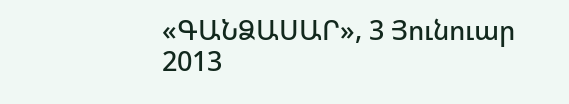«ԳԱՆՁԱՍԱՐ», 3 Յունուար 2013